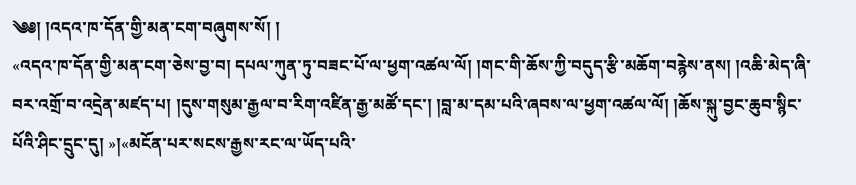༄༅། །འདའ་ཁ་དོན་གྱི་མན་ངག་བཞུགས་སོ། །
«འདའ་ཁ་དོན་གྱི་མན་ངག་ཅེས་བྱ་བ། དཔལ་ཀུན་ཏུ་བཟང་པོ་ལ་ཕྱག་འཚལ་ལོ། །གང་གི་ཆོས་ཀྱི་བདུད་རྩི་མཆོག་བརྙེས་ནས། །འཆི་མེད་ཞི་བར་འགྲོ་བ་འདྲེན་མཛད་པ། །དུས་གསུམ་རྒྱལ་བ་རིག་འཛིན་རྒྱ་མཚོ་དང་། །བླ་མ་དམ་པའི་ཞབས་ལ་ཕྱག་འཚལ་ལོ། །ཆོས་སྐུ་བྱང་ཆུབ་སྙིང་པོའི་ཤིང་དྲུང་དུ། »།«མངོན་པར་སངས་རྒྱས་རང་ལ་ཡོད་པའི་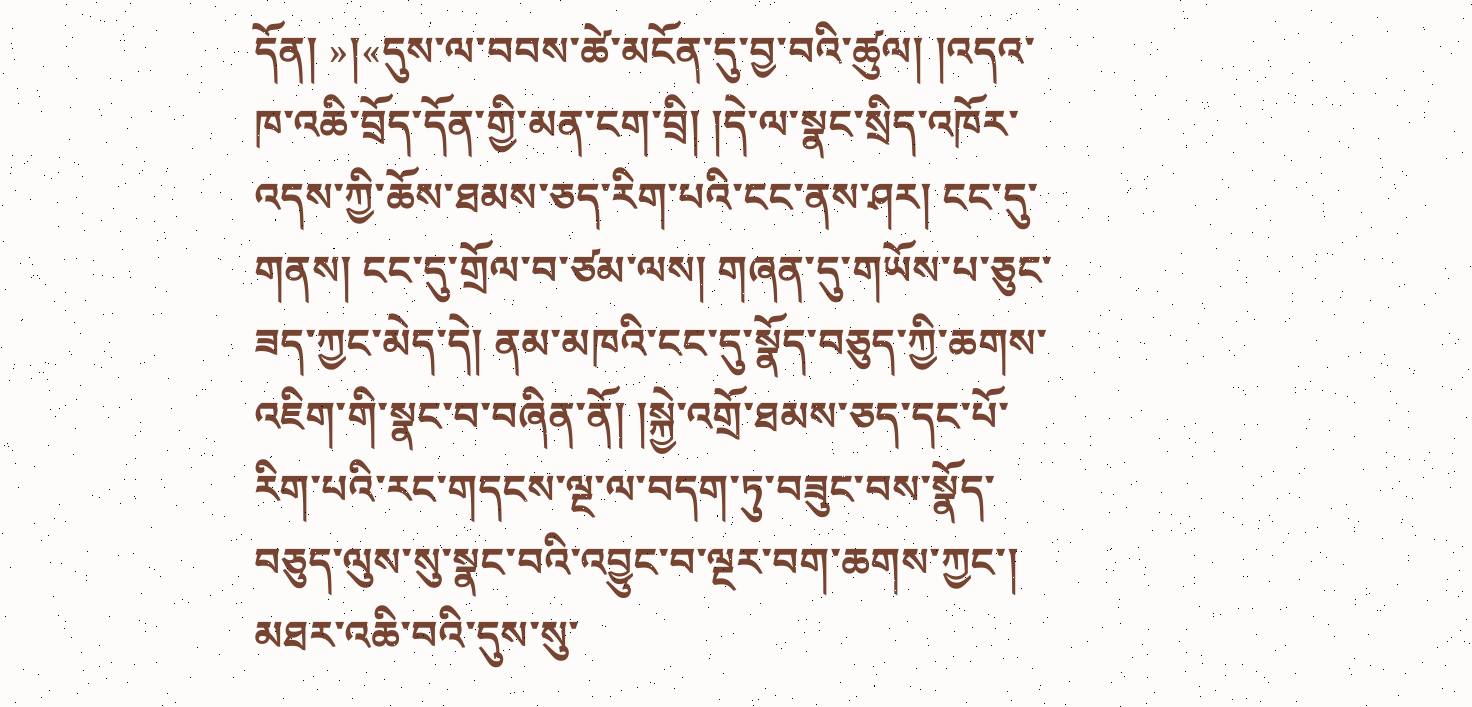དོན། »།«དུས་ལ་བབས་ཚེ་མངོན་དུ་བྱ་བའི་ཚུལ། །འདའ་ཁ་འཆི་བྲོད་དོན་གྱི་མན་ངག་བྲི། །དེ་ལ་སྣང་སྲིད་འཁོར་འདས་ཀྱི་ཆོས་ཐམས་ཅད་རིག་པའི་ངང་ནས་ཤར། ངང་དུ་གནས། ངང་དུ་གྲོལ་བ་ཙམ་ལས། གཞན་དུ་གཡོས་པ་ཅུང་ཟད་ཀྱང་མེད་དེ། ནམ་མཁའི་ངང་དུ་སྣོད་བཅུད་ཀྱི་ཆགས་འཇིག་གི་སྣང་བ་བཞིན་ནོ། །སྐྱེ་འགྲོ་ཐམས་ཅད་དང་པོ་རིག་པའི་རང་གདངས་ལྔ་ལ་བདག་ཏུ་བཟུང་བས་སྣོད་བཅུད་ལུས་སུ་སྣང་བའི་འབྱུང་བ་ལྔར་བག་ཆགས་ཀྱང་། མཐར་འཆི་བའི་དུས་སུ་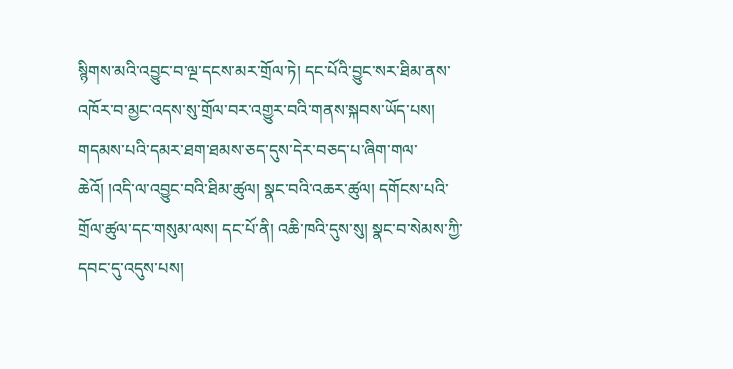སྙིགས་མའི་འབྱུང་བ་ལྔ་དངས་མར་གྲོལ་ཏེ། དང་པོའི་བྱུང་སར་ཐིམ་ནས་འཁོར་བ་མྱང་འདས་སུ་གྲོལ་བར་འགྱུར་བའི་གནས་སྐབས་ཡོད་པས། གདམས་པའི་དམར་ཐག་ཐམས་ཅད་དུས་དེར་བཅད་པ་ཞིག་གལ་ཆེའོ། །འདི་ལ་འབྱུང་བའི་ཐིམ་ཚུལ། སྣང་བའི་འཆར་ཚུལ། དགོངས་པའི་གྲོལ་ཚུལ་དང་གསུམ་ལས། དང་པོ་ནི། འཆི་ཁའི་དུས་སུ། སྣང་བ་སེམས་ཀྱི་དབང་དུ་འདུས་པས།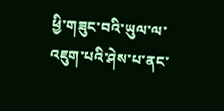ཕྱི་གཟུང་བའི་ཡུལ་ལ་འཇུག་པའི་ཤེས་པ་ནང་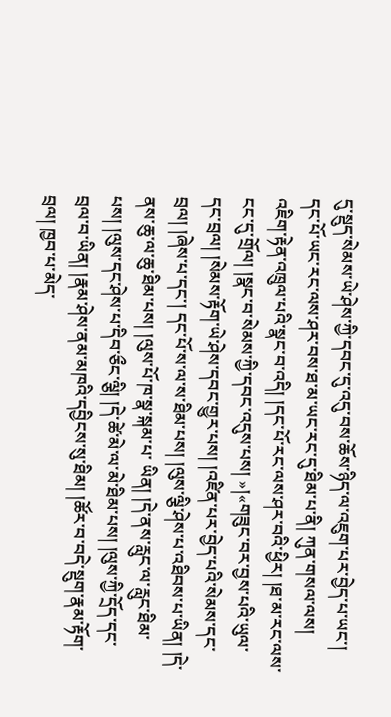དུ་སྡུད་སེམས་ཡེ་ཤེས་ཀྱི་དབང་དུ་འདུ་བས་ཆོས་ཉིད་ལ་འཇུག་པར་བྱེད་པ་ཡང་། དང་པོ་ཡང་རང་ལས་ཤར་བས་ཐ་མ་ཡང་རང་དུ་ཐིམ་པ་ནི། ཀུན་གསལ་ལས། འཇིག་རྟེན་འཁྲུལ་པའི་སྣང་བ་འདི། །དང་པོ་རང་ལས་ཤར་བའི་ཕྱིར། །ཐ་མ་རང་ལས་ངང་དུ་གྲོལ། །སྣང་བ་སེམས་ཀྱི་དབང་འདུས་པས། »།«གཟུང་བར་བྱས་པའི་ཡུལ་དང་བྲལ། །སེམས་རྟོག་ཡེ་ཤེས་དབང་གྱུར་པས། །འཛིན་པར་བྱེད་པའི་སེམས་དང་བྲལ། །ཞེས་པ་དང་། དང་པོ་ས་ལ་ས་ཐིམ་པས། །ལུས་ལྕི་ཤེས་པ་འཐིབས་པ་ཡིན། །དེ་ནས་ཆུ་ལ་ཆུ་ཐིམ་པས། །ལུས་པོ་ཁ་སྣ་སྐམ་པ་ ཡིན། །དེ་ནས་རླུང་ལ་རླུང་ཐིམ་པས། །ལུས་དང་ཤེས་པ་དིབ་ཅྀང་ལྕི། །དེ་ཚེ་མེ་ལ་མེ་ཐིམ་པས། །ལུས་ཀྱི་དྲོད་དང་བྲལ་བ་ཡིན། །རྣམ་ཤེས་ནམ་མཁའི་དབྱིངས་སུ་ཐིམ། །ཚོར་བ་བདེ་སྡུག་རྣམ་རྟོག་བྲལ། ཁྱབ་པ་མེད་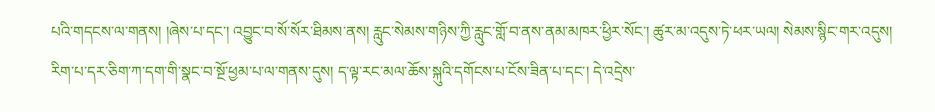པའི་གདངས་ལ་གནས། །ཞེས་པ་དང་། འབྱུང་བ་སོ་སོར་ཐིམས་ནས། རླུང་སེམས་གཉིས་ཀྱི་རླུང་གློ་བ་ནས་ནམ་མཁར་ཕྱིར་སོང་། ཚུར་མ་འདུས་ཏེ་ཕར་ཡལ། སེམས་སྙིང་གར་འདུས། རིག་པ་དར་ཅིག་ཀ་དག་གི་སྣང་བ་སྔོ་ཕྱམ་པ་ལ་གནས་དུས། ད་ལྟ་རང་མལ་ཆོས་སྐུའི་དགོངས་པ་ངོས་ཟིན་པ་དང་། དེ་འདྲེས་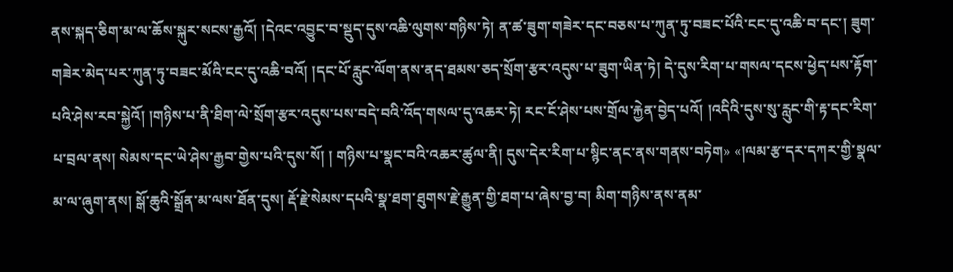ནས་སྐད་ཅིག་མ་ལ་ཆོས་སྐུར་སངས་རྒྱའོ། །དེའང་འབྱུང་བ་སྡུད་དུས་འཆི་ལུགས་གཉིས་ཏེ། ན་ཚ་ཟུག་གཟེར་དང་བཅས་པ་ཀུན་ཏུ་བཟང་པོའི་ངང་དུ་འཆི་བ་དང་། ཟུག་གཟེར་མེད་པར་ཀུན་ཏུ་བཟང་མོའི་ངང་དུ་འཆི་བའོ། །དང་པོ་རླུང་ལོག་ནས་ནད་ཐམས་ཅད་སྲོག་རྩར་འདུས་པ་ཟུག་ཡིན་ཏེ། དེ་དུས་རིག་པ་གསལ་དངས་ཕྱེད་པས་རྟོག་པའི་ཤེས་རབ་སྐྱེའོ། །གཉིས་པ་ནི་ཐིག་ལེ་སྲོག་རྩར་འདུས་པས་བདེ་བའི་འོད་གསལ་དུ་འཆར་ཏེ། རང་ངོ་ཤེས་པས་གྲོལ་རྐྱེན་བྱེད་པའོ། །འདིའི་དུས་སུ་རླུང་གི་རྟ་དང་རིག་པ་བྲལ་ནས། སེམས་དང་ཡེ་ཤེས་རྒྱབ་གྱེས་པའི་དུས་སོ། ། གཉིས་པ་སྣང་བའི་འཆར་ཚུལ་ནི། དུས་དེར་རིག་པ་སྙིང་ནང་ནས་གནས་བཏེག» «།ལམ་རྩ་དར་དཀར་གྱི་སྣལ་མ་ལ་ཞུག་ནས། སྒོ་ཆུའི་སྒྲོན་མ་ལས་ཐོན་དུས། རྡོ་རྗེ་སེམས་དཔའི་སྣ་ཐག་ཐུགས་རྗེ་རྒྱུན་གྱི་ཐག་པ་ཞེས་བྱ་བ། མིག་གཉིས་ནས་ནམ་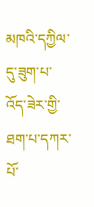མཁའི་དཀྱིལ་དུ་ཟུག་པ་འོད་ཟེར་གྱི་ཐག་པ་དཀར་པོ་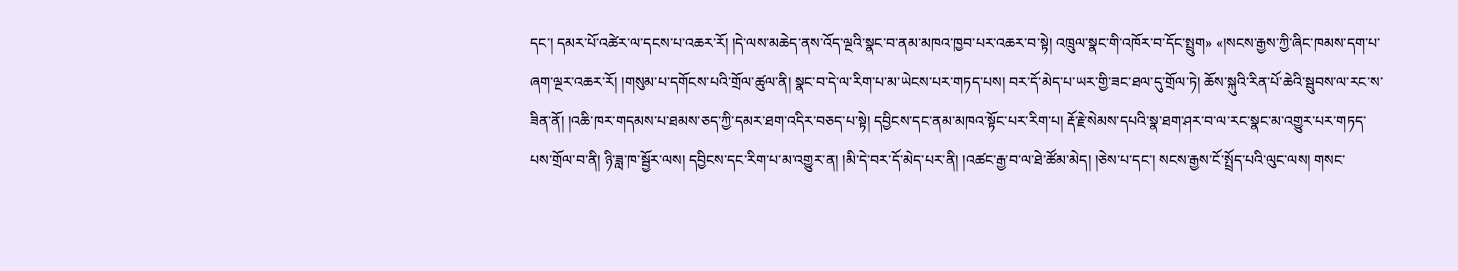དང་། དམར་པོ་འཚེར་ལ་དངས་པ་འཆར་རོ། །དེ་ལས་མཆེད་ནས་འོད་ལྔའི་སྣང་བ་ནམ་མཁའ་ཁྱབ་པར་འཆར་བ་སྟེ། འཁྲུལ་སྣང་གི་འཁོར་བ་དོང་སྤྲུག» «།སངས་རྒྱས་ཀྱི་ཞིང་ཁམས་དག་པ་ཞག་ལྔར་འཆར་རོ། །གསུམ་པ་དགོངས་པའི་གྲོལ་ཚུལ་ནི། སྣང་བ་དེ་ལ་རིག་པ་མ་ཡེངས་པར་གཏད་པས། བར་དོ་མེད་པ་ཡར་གྱི་ཟང་ཐལ་དུ་གྲོལ་ཏེ། ཆོས་སྐུའི་རིན་པོ་ཆེའི་སྦུབས་ལ་རང་ས་ཟིན་ནོ། །འཆི་ཁར་གདམས་པ་ཐམས་ཅད་ཀྱི་དམར་ཐག་འདིར་བཅད་པ་སྟེ། དབྱིངས་དང་ནམ་མཁའ་སྟོང་པར་རིག་པ། རྡོ་རྗེ་སེམས་དཔའི་སྣ་ཐག་ཤར་བ་ལ་རང་སྣང་མ་འགྱུར་པར་གཏད་པས་གྲོལ་བ་ནི། ཉི་ཟླ་ཁ་སྦྱོར་ལས། དབྱིངས་དང་རིག་པ་མ་འགྱུར་ན། །མི་དེ་བར་དོ་མེད་པར་ནི། །འཚང་རྒྱ་བ་ལ་ཐེ་ཚོམ་མེད། །ཅེས་པ་དང་། སངས་རྒྱས་ངོ་སྤྲོད་པའི་ལུང་ལས། གསང་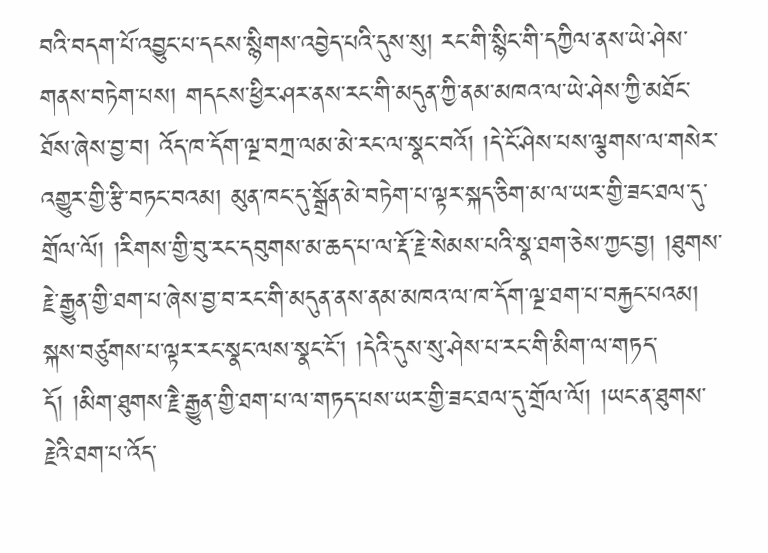བའི་བདག་པོ་འབྱུང་པ་དངས་སྙིགས་འབྱེད་པའི་དུས་སུ། རང་གི་སྙིང་གི་དཀྱིལ་ནས་ཡེ་ཤེས་གནས་བཏེག་པས། གདངས་ཕྱིར་ཤར་ནས་རང་གི་མདུན་ཀྱི་ནམ་མཁའ་ལ་ཡེ་ཤེས་ཀྱི་མཐོང་ཐོས་ཞེས་བྱ་བ། འོད་ཁ་དོག་ལྔ་བཀྲ་ལམ་མེ་རང་ལ་སྣང་བའོ། །དེ་ངོ་ཤེས་པས་ལྕགས་ལ་གསེར་འགྱུར་གྱི་རྩི་བཏང་བའམ། མུན་ཁང་དུ་སྒྲོན་མེ་བཏེག་པ་ལྟར་སྐད་ཅིག་མ་ལ་ཡར་གྱི་ཟང་ཐལ་དུ་གྲོལ་ལོ། །རིགས་གྱི་བུ་རང་དབུགས་མ་ཆད་པ་ལ་རྡོ་རྗེ་སེམས་པའི་སྣ་ཐག་ཅེས་ཀྱང་བྱ། །ཐུགས་རྗེ་རྒྱུན་གྱི་ཐག་པ་ཞེས་བྱ་བ་རང་གི་མདུན་ནས་ནམ་མཁའ་ལ་ཁ་དོག་ལྔ་ཐག་པ་བརྐྱང་པའམ། སྐས་བཙུགས་པ་ལྟར་རང་སྣང་ལས་སྣང་ངོ་། །དེའི་དུས་སུ་ཤེས་པ་རང་གི་མིག་ལ་གཏད་དོ། །མིག་ཐུགས་རྗཻ་རྒྱུན་གྱི་ཐག་པ་ལ་གཏད་པས་ཡར་གྱི་ཟང་ཐལ་དུ་གྲོལ་ལོ། །ཡང་ན་ཐུགས་རྗེའི་ཐག་པ་འོད་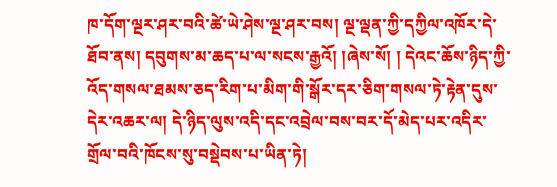ཁ་དོག་ལྔར་ཤར་བའི་ཚེ་ཡེ་ཤེས་ལྔ་ཤར་བས། ལྔ་ལྡན་ཀྱི་དཀྱིལ་འཁོར་དེ་ཐོབ་ནས། དབུགས་མ་ཆད་པ་ལ་སངས་རྒྱའོ། །ཞེས་སོ། ། དེའང་ཆོས་ཉིད་ཀྱི་འོད་གསལ་ཐམས་ཅད་རིག་པ་མིག་གི་སྒོར་དར་ཅིག་གསལ་ཏེ་རྟེན་དུས་དེར་འཆར་ལ། དེ་ཉིད་ལུས་འདི་དང་འབྲེལ་བས་བར་དོ་མེད་པར་འདིར་གྲོལ་བའི་ཁོངས་སུ་བསྡེབས་པ་ཡིན་ཏེ།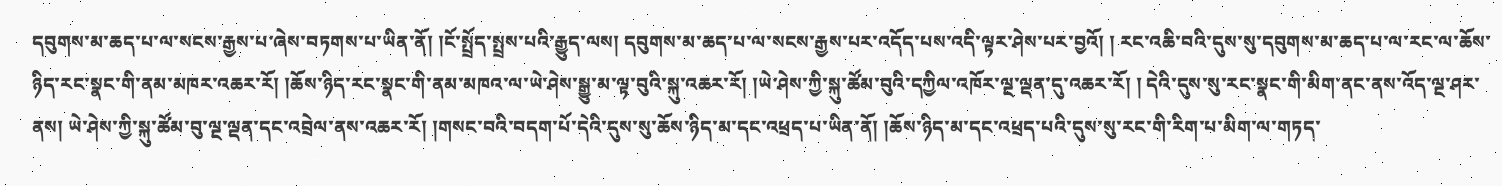དབུགས་མ་ཆད་པ་ལ་སངས་རྒྱས་པ་ཞེས་བཏགས་པ་ཡིན་ནོ། །ངོ་སྤྲོད་སྤྲས་པའི་རྒྱུད་ལས། དབུགས་མ་ཆད་པ་ལ་སངས་རྒྱས་པར་འདོད་པས་འདི་ལྟར་ཤེས་པར་བྱའོ། ། རང་འཆི་བའི་དུས་སུ་དབུགས་མ་ཆད་པ་ལ་རང་ལ་ཆོས་ཉིད་རང་སྣང་གི་ནམ་མཁར་འཆར་རོ། །ཆོས་ཉིད་རང་སྣང་གི་ནམ་མཁའ་ལ་ཡེ་ཤེས་སྒྱུ་མ་ལྟ་བུའི་སྐུ་འཆར་རོ། །ཡེ་ཤེས་ཀྱི་སྐུ་ཚོམ་བུའི་དཀྱིལ་འཁོར་ལྔ་ལྡན་དུ་འཆར་རོ། ། དེའི་དུས་སུ་རང་སྣང་གི་མིག་ནང་ནས་འོད་ལྔ་ཤར་ནས། ཡེ་ཤེས་ཀྱི་སྐུ་ཚོམ་བུ་ལྔ་ལྡན་དང་འབྲེལ་ནས་འཆར་རོ། །གསང་བའི་བདག་པོ་དེའི་དུས་སུ་ཆོས་ཉིད་མ་དང་འཕྲད་པ་ཡིན་ནོ། །ཆོས་ཉིད་མ་དང་འཕྲད་པའི་དུས་སུ་རང་གི་རིག་པ་མིག་ལ་གཏད་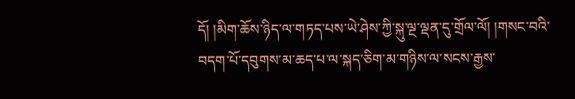དོ། །མིག་ཆོས་ཉིད་ལ་གཏད་པས་ཡེ་ཤེས་ཀྱི་སྐུ་ལྔ་ལྡན་དུ་གྲོལ་ལོ། །གསང་བའི་བདག་པོ་དབུགས་མ་ཆད་པ་ལ་སྐད་ཅིག་མ་གཉིས་ལ་སངས་རྒྱས་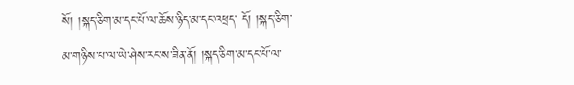སོ། །སྐད་ཅིག་མ་དང་པོ་ལ་ཆོས་ཉིད་མ་དང་འཕྲད་ དོ། །སྐད་ཅིག་མ་གཉིས་པ་ལ་ཡེ་ཤེས་རང་ས་ཟིན་ནོ། །སྐད་ཅིག་མ་དང་པོ་ལ་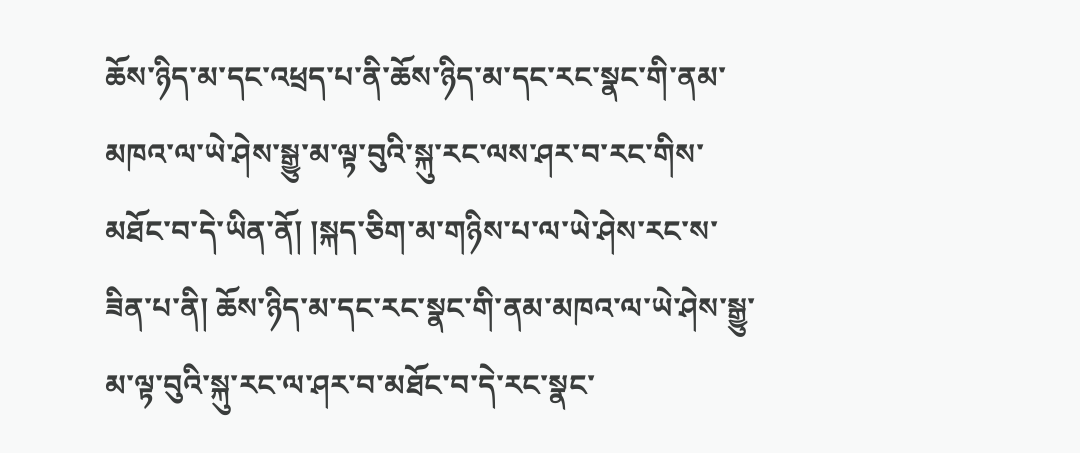ཆོས་ཉིད་མ་དང་འཕྲད་པ་ནི་ཆོས་ཉིད་མ་དང་རང་སྣང་གི་ནམ་མཁའ་ལ་ཡེ་ཤེས་སྒྱུ་མ་ལྟ་བུའི་སྐུ་རང་ལས་ཤར་བ་རང་གིས་མཐོང་བ་དེ་ཡིན་ནོ། །སྐད་ཅིག་མ་གཉིས་པ་ལ་ཡེ་ཤེས་རང་ས་ཟིན་པ་ནི། ཆོས་ཉིད་མ་དང་རང་སྣང་གི་ནམ་མཁའ་ལ་ཡེ་ཤེས་སྒྱུ་མ་ལྟ་བུའི་སྐུ་རང་ལ་ཤར་བ་མཐོང་བ་དེ་རང་སྣང་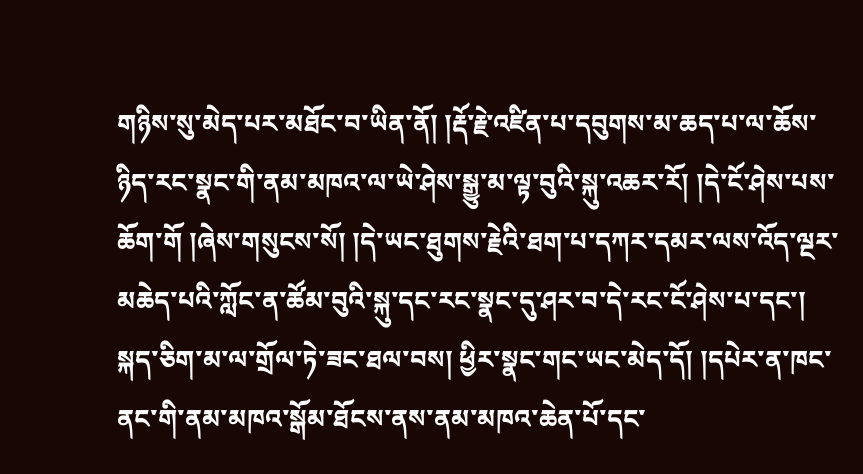གཉིས་སུ་མེད་པར་མཐོང་བ་ཡིན་ནོ། །རྡོ་རྗེ་འཛིན་པ་དབུགས་མ་ཆད་པ་ལ་ཆོས་ཉིད་རང་སྣང་གི་ནམ་མཁའ་ལ་ཡེ་ཤེས་སྒྱུ་མ་ལྟ་བུའི་སྐུ་འཆར་རོ། །དེ་ངོ་ཤེས་པས་ཆོག་གོ །ཞེས་གསུངས་སོ། །དེ་ཡང་ཐུགས་རྗེའི་ཐག་པ་དཀར་དམར་ལས་འོད་ལྔར་མཆེད་པའི་ཀློང་ན་ཚོམ་བུའི་སྐུ་དང་རང་སྣང་དུ་ཤར་བ་དེ་རང་ངོ་ཤེས་པ་དང་། སྐད་ཅིག་མ་ལ་གྲོལ་ཏེ་ཟང་ཐལ་བས། ཕྱིར་སྣང་གང་ཡང་མེད་དོ། །དཔེར་ན་ཁང་ནང་གི་ནམ་མཁའ་སྒོམ་ཐོངས་ནས་ནམ་མཁའ་ཆེན་པོ་དང་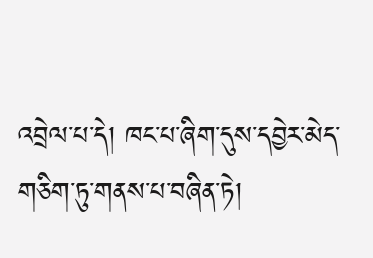འབྲེལ་པ་དེ། ཁང་པ་ཞིག་དུས་དབྱེར་མེད་གཅིག་ཏུ་གནས་པ་བཞིན་ཏེ།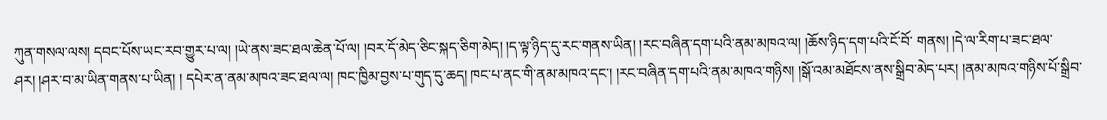ཀུན་གསལ་ལས། དབང་པོས་ཡང་རབ་གྱུར་པ་ལ། །ཡེ་ནས་ཟང་ཐལ་ཆེན་པོ་ལ། །བར་དོ་མེད་ཅིང་སྐད་ཅིག་མེད། །ད་ལྟ་ཉིད་དུ་རང་གནས་ཡིན། །རང་བཞིན་དག་པའི་ནམ་མཁའ་ལ། །ཆོས་ཉིད་དག་པའི་ངོ་བོ་ གནས། །དེ་ལ་རིག་པ་ཟང་ཐལ་ཤར། །ཤར་བ་མ་ཡིན་གནས་པ་ཡིན། ། དཔེར་ན་ནམ་མཁའ་ཟང་ཐལ་ལ། ཁང་ཁྱིམ་བྱས་པ་གུད་དུ་ཆད། ཁང་པ་ནང་གི་ནམ་མཁའ་དང་། །རང་བཞིན་དག་པའི་ནམ་མཁའ་གཉིས། །སྒོ་འམ་མཐོངས་ནས་སྒྲིབ་མེད་པར། །ནམ་མཁའ་གཉིས་པོ་སྒྲིབ་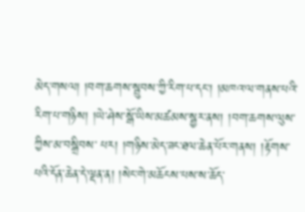མེད་གསལ། །བག་ཆགས་སྦུབས་ཀྱི་རིག་པ་དང་། །མཁའ་ལ་གནས་པའི་རིག་པ་གཉིས། །ཡེ་ཤེས་སྒོ་ཡིས་མཚམས་སྦྱར་ནས། །བག་ཆགས་ལུས་ཀྱིས་མ་བསྒྲིབས་ པར། །གཉིས་མེད་ཟང་ཐལ་ཆེན་པོར་གནས། །རྟོགས་པའི་དོན་ཆེན་དེ་ལྡན་ན། །སེང་གེ་མཆོངས་པས་ས་ཆོད་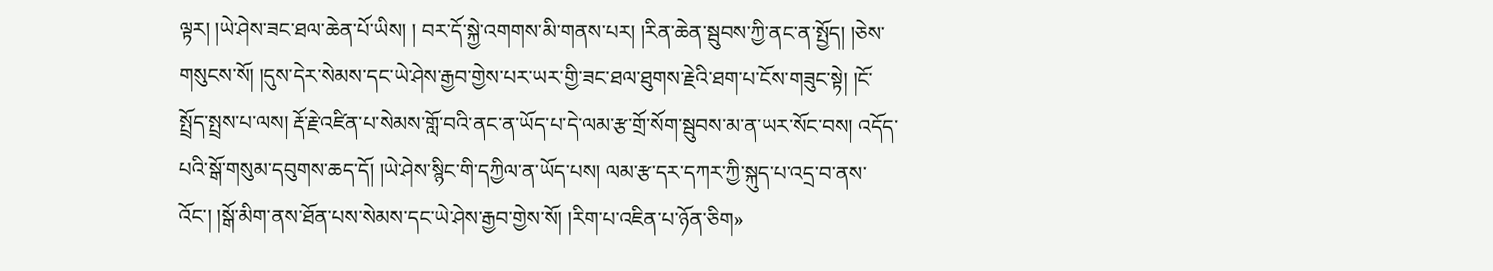ལྟར། །ཡེ་ཤེས་ཟང་ཐལ་ཆེན་པོ་ཡིས། ། བར་དོ་སྐྱེ་འགགས་མི་གནས་པར། །རིན་ཆེན་སྦུབས་ཀྱི་ནང་ན་སྤྱོད། །ཅེས་གསུངས་སོ། །དུས་དེར་སེམས་དང་ཡེ་ཤེས་རྒྱབ་གྱེས་པར་ཡར་གྱི་ཟང་ཐལ་ཐུགས་རྗེའི་ཐག་པ་ངོས་གཟུང་སྟེ། །ངོ་སྤྲོད་སྤྲས་པ་ལས། རྡོ་རྗེ་འཛིན་པ་སེམས་གློ་བའི་ནང་ན་ཡོད་པ་དེ་ལམ་རྩ་གྲོ་སོག་སྦུབས་མ་ན་ཡར་སོང་བས། འདོད་པའི་སྒོ་གསུམ་དབུགས་ཆད་དོ། །ཡེ་ཤེས་སྙིང་གི་དཀྱིལ་ན་ཡོད་པས། ལམ་རྩ་དར་དཀར་ཀྱི་སྐུད་པ་འདྲ་བ་ནས་འོང་། །སྒོ་མིག་ནས་ཐོན་པས་སེམས་དང་ཡེ་ཤེས་རྒྱབ་གྱེས་སོ། །རིག་པ་འཇིན་པ་ཉོན་ཅིག»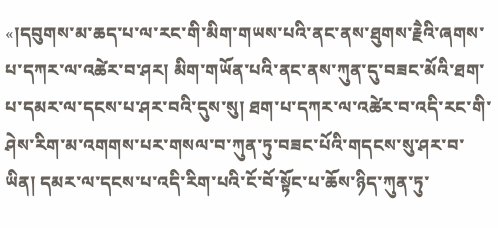«།དབུགས་མ་ཆད་པ་ལ་རང་གི་མིག་གཡས་པའི་ནང་ནས་ཐུགས་རྗཻའི་ཞགས་པ་དཀར་ལ་འཚེར་བ་ཤར། མིག་གཡོན་པའི་ནང་ནས་ཀུན་དུ་བཟང་མོའི་ཐག་པ་དམར་ལ་དངས་པ་ཤར་བའི་དུས་སུ། ཐག་པ་དཀར་ལ་འཚེར་བ་འདི་རང་གི་ཤེས་རིག་མ་འགགས་པར་གསལ་བ་ཀུན་ཏུ་བཟང་པོའི་གདངས་སུ་ཤར་བ་ཡིན། དམར་ལ་དངས་པ་འདི་རིག་པའི་ངོ་བོ་སྟོང་པ་ཆོས་ཉིད་ཀུན་ཏུ་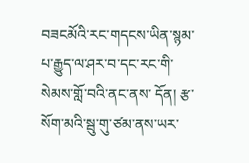བཟངམོའི་རང་གདངས་ཡིན་སྙམ་པ་རྒྱུད་ལ་ཤར་བ་དང་རང་གི་སེམས་གློ་བའི་ནང་ནས་ དོན། རྩ་སོག་མའི་སྦུ་གུ་ཙམ་ནས་ཡར་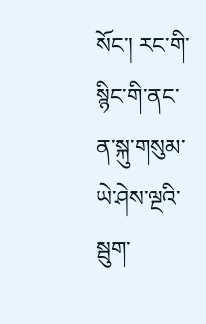སོང་། རང་གི་སྙིང་གི་ནང་ན་སྐུ་གསུམ་ཡེ་ཤེས་ལྔའི་སྦུག་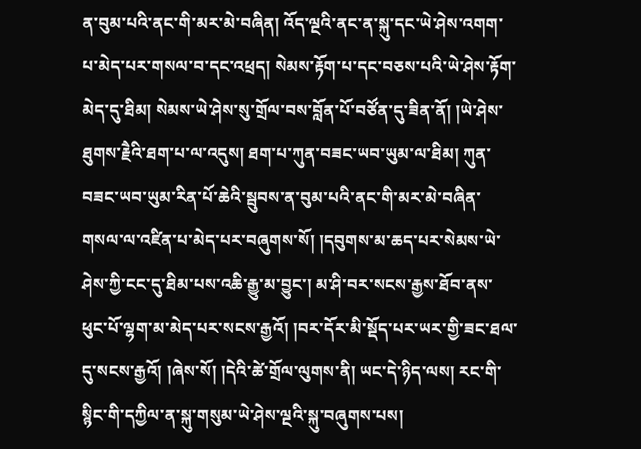ན་བུམ་པའི་ནང་གི་མར་མེ་བཞིན། འོད་ལྔའི་ནང་ན་སྐུ་དང་ཡེ་ཤེས་འགག་པ་མེད་པར་གསལ་བ་དང་འཕྲད། སེམས་རྟོག་པ་དང་བཅས་པའི་ཡེ་ཤེས་རྟོག་མེད་དུ་ཐིམ། སེམས་ཡེ་ཤེས་སུ་གྲོལ་བས་བློན་པོ་བཙོན་དུ་ཟིན་ནོ། །ཡེ་ཤེས་ཐུགས་རྗཻའི་ཐག་པ་ལ་འདུས། ཐག་པ་ཀུན་བཟང་ཡབ་ཡུམ་ལ་ཐིམ། ཀུན་བཟང་ཡབ་ཡུམ་རིན་པོ་ཆེའི་སྦུབས་ན་བུམ་པའི་ནང་གི་མར་མེ་བཞིན་གསལ་ལ་འཛིན་པ་མེད་པར་བཞུགས་སོ། །དབུགས་མ་ཆད་པར་སེམས་ཡེ་ཤེས་ཀྱི་ངང་དུ་ཐིམ་པས་འཆི་རྒྱུ་མ་བྱུང་། མ་ཤི་བར་སངས་རྒྱས་ཐོབ་ནས་ཕུང་པོ་ལྷག་མ་མེད་པར་སངས་རྒྱའོ། །བར་དོར་མི་སྡོད་པར་ཡར་གྱི་ཟང་ཐལ་དུ་སངས་རྒྱའོ། །ཞེས་སོ། །དེའི་ཚེ་གྲོལ་ལུགས་ནི། ཡང་དེ་ཉིད་ལས། རང་གི་སྙིང་གི་དཀྱིལ་ན་སྐུ་གསུམ་ཡེ་ཤེས་ལྔའི་སྐུ་བཞུགས་པས།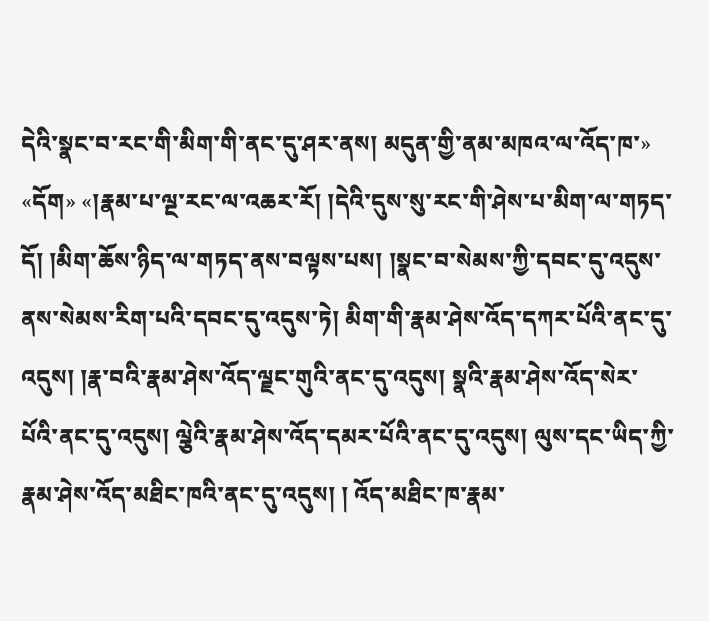དེའི་སྣང་བ་རང་གི་མིག་གི་ནང་དུ་ཤར་ནས། མདུན་གྱི་ནམ་མཁའ་ལ་འོད་ཁ་» «དོག» «།རྣམ་པ་ལྔ་རང་ལ་འཆར་རོ། །དེའི་དུས་སུ་རང་གི་ཤེས་པ་མིག་ལ་གཏད་དོ། །མིག་ཆོས་ཉིད་ལ་གཏད་ནས་བལྟས་པས། །སྣང་བ་སེམས་ཀྱི་དབང་དུ་འདུས་ནས་སེམས་རིག་པའི་དབང་དུ་འདུས་ཏེ། མིག་གི་རྣམ་ཤེས་འོད་དཀར་པོའི་ནང་དུ་འདུས། །རྣ་བའི་རྣམ་ཤེས་འོད་ལྗང་གུའི་ནང་དུ་འདུས། སྣའི་རྣམ་ཤེས་འོད་སེར་པོའི་ནང་དུ་འདུས། ལྕེའི་རྣམ་ཤེས་འོད་དམར་པོའི་ནང་དུ་འདུས། ལུས་དང་ཡིད་ཀྱི་རྣམ་ཤེས་འོད་མཐིང་ཁའི་ནང་དུ་འདུས། ། འོད་མཐིང་ཁ་རྣམ་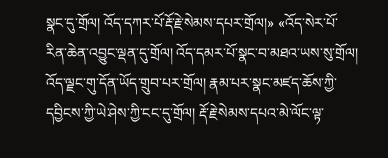སྣང་དུ་གྲོལ། འོད་དཀར་པོ་རྡོ་རྗེ་སེམས་དཔར་གྲོལ།» «འོད་སེར་པོ་རིན་ཆེན་འབྱུང་ལྡན་དུ་གྲོལ། འོད་དམར་པོ་སྣང་བ་མཐའ་ཡས་སུ་གྲོལ། འོད་ལྗང་གུ་དོན་ཡོད་གྲུབ་པར་གྲོལ། རྣམ་པར་སྣང་མཛད་ཆོས་ཀྱི་དབྱིངས་ཀྱི་ཡེ་ཤེས་ཀྱི་ངང་དུ་གྲོལ། རྡོ་རྗེ་སེམས་དཔའ་མེ་ལོང་ལྟ་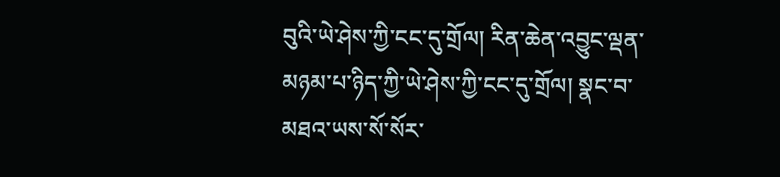བུའི་ཡེ་ཤེས་ཀྱི་ངང་དུ་གྲོལ། རིན་ཆེན་འབྱུང་ལྡན་མཉམ་པ་ཉིད་ཀྱི་ཡེ་ཤེས་ཀྱི་ངང་དུ་གྲོལ། སྣང་བ་མཐའ་ཡས་སོ་སོར་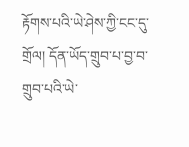རྟོགས་པའི་ཡེ་ཤེས་ཀྱི་ངང་དུ་གྲོལ། དོན་ཡོད་གྲུབ་པ་བྱ་བ་གྲུབ་པའི་ཡེ་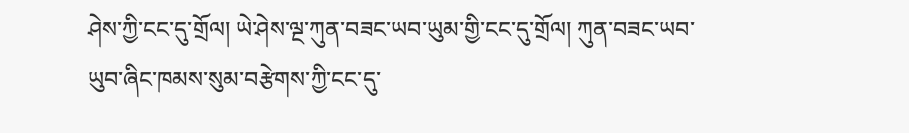ཤེས་ཀྱི་ངང་དུ་གྲོལ། ཡེ་ཤེས་ལྔ་ཀུན་བཟང་ཡབ་ཡུམ་གྱི་ངང་དུ་གྲོལ། ཀུན་བཟང་ཡབ་ཡུབ་ཞིང་ཁམས་སུམ་བརྩེགས་ཀྱི་ངང་དུ་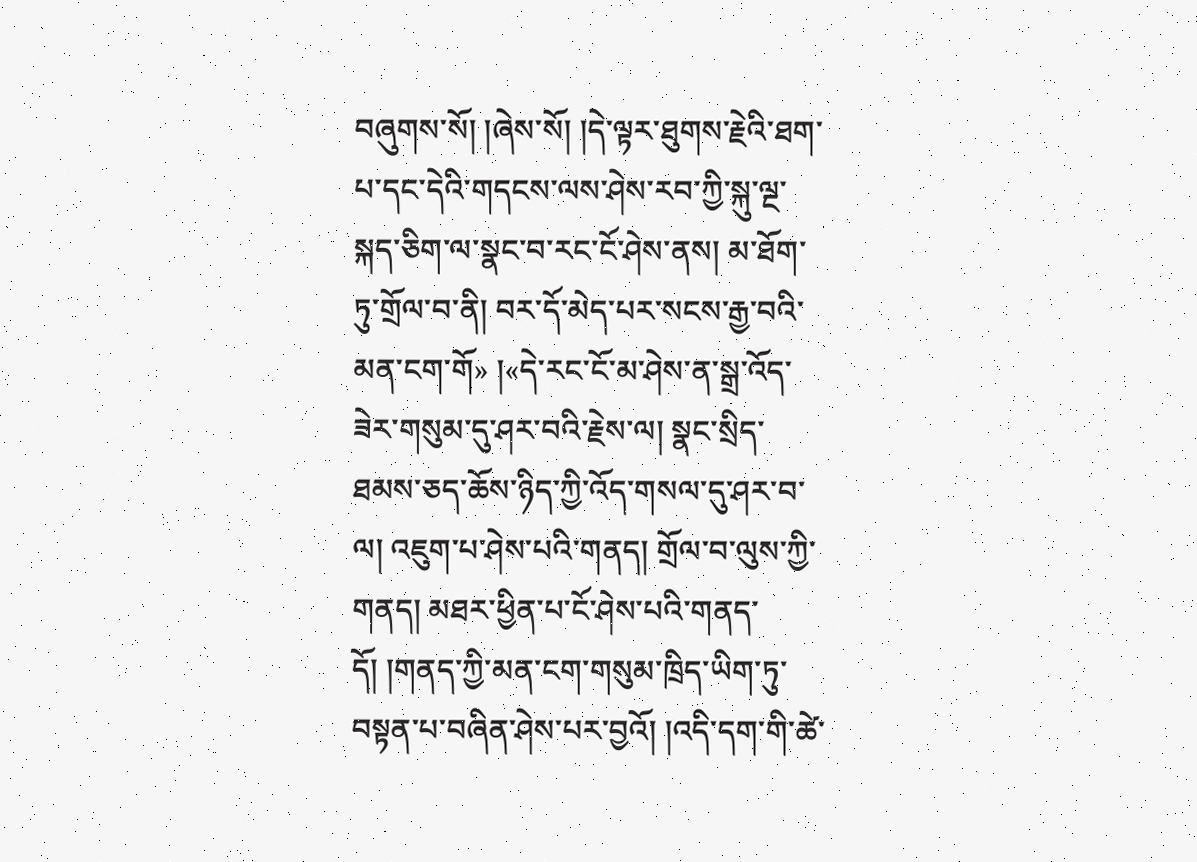བཞུགས་སོ། །ཞེས་སོ། །དེ་ལྟར་ཐུགས་རྗེའི་ཐག་པ་དང་དེའི་གདངས་ལས་ཤེས་རབ་ཀྱི་སྐུ་ལྔ་སྐད་ཅིག་ལ་སྣང་བ་རང་ངོ་ཤེས་ནས། མ་ཐོག་ཏུ་གྲོལ་བ་ནི། བར་དོ་མེད་པར་སངས་རྒྱ་བའི་མན་ངག་གོ» །«དེ་རང་ངོ་མ་ཤེས་ན་སྒྲ་འོད་ཟེར་གསུམ་དུ་ཤར་བའི་རྗེས་ལ། སྣང་སྲིད་ཐམས་ཅད་ཆོས་ཉིད་ཀྱི་འོད་གསལ་དུ་ཤར་བ་ལ། འཇུག་པ་ཤེས་པའི་གནད། གྲོལ་བ་ལུས་ཀྱི་གནད། མཐར་ཕྱིན་པ་ངོ་ཤེས་པའི་གནད་དོ། །གནད་ཀྱི་མན་ངག་གསུམ་ཁྲིད་ཡིག་ཏུ་བསྟན་པ་བཞིན་ཤེས་པར་བྱའོ། །འདི་དག་གི་ཚེ་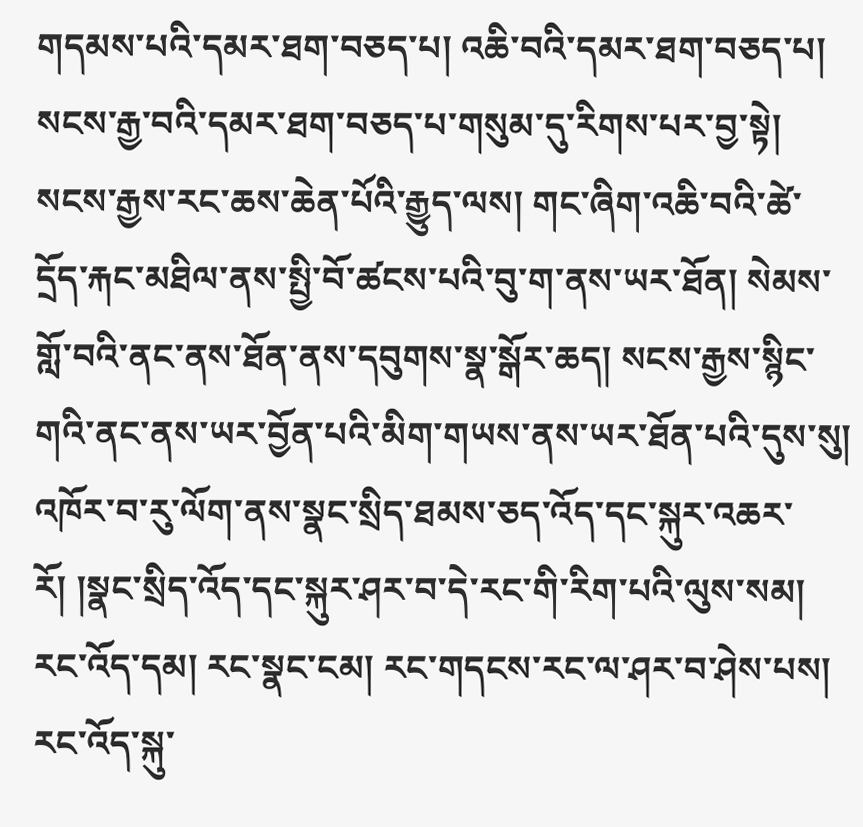གདམས་པའི་དམར་ཐག་བཅད་པ། འཆི་བའི་དམར་ཐག་བཅད་པ། སངས་རྒྱ་བའི་དམར་ཐག་བཅད་པ་གསུམ་དུ་རིགས་པར་བྱ་སྟེ། སངས་རྒྱས་རང་ཆས་ཆེན་པོའི་རྒྱུད་ལས། གང་ཞིག་འཆི་བའི་ཚེ་དྲོད་རྐང་མཐིལ་ནས་སྤྱི་བོ་ཚངས་པའི་བུ་ག་ནས་ཡར་ཐོན། སེམས་གློ་བའི་ནང་ནས་ཐོན་ནས་དབུགས་སྣ་སྒོར་ཆད། སངས་རྒྱས་སྙིང་གའི་ནང་ནས་ཡར་བྱོན་པའི་མིག་གཡས་ནས་ཡར་ཐོན་པའི་དུས་སུ། འཁོར་བ་རུ་ལོག་ནས་སྣང་སྲིད་ཐམས་ཅད་འོད་དང་སྐུར་འཆར་རོ། །སྣང་སྲིད་འོད་དང་སྐུར་ཤར་བ་དེ་རང་གི་རིག་པའི་ལུས་སམ། རང་འོད་དམ། རང་སྣང་ངམ། རང་གདངས་རང་ལ་ཤར་བ་ཤེས་པས། རང་འོད་སྐུ་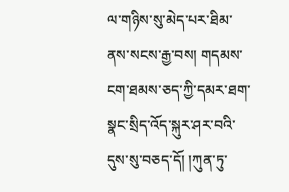ལ་གཉིས་སུ་མེད་པར་ཐིམ་ནས་སངས་རྒྱ་བས། གདམས་ངག་ཐམས་ཅད་ཀྱི་དམར་ཐག་སྣང་སྲིད་འོད་སྐུར་ཤར་བའི་དུས་སུ་བཅད་དོ། །ཀུན་ཏུ་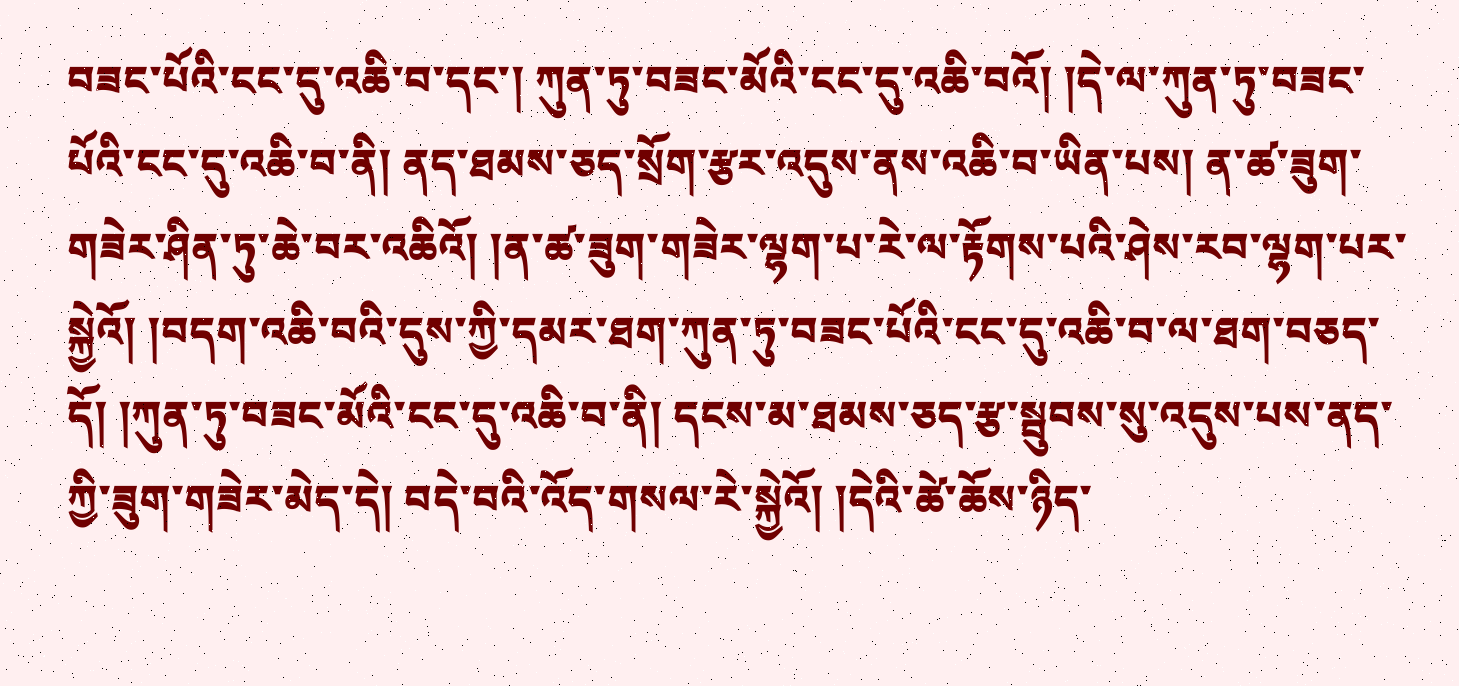བཟང་པོའི་ངང་དུ་འཆི་བ་དང་། ཀུན་ཏུ་བཟང་མོའི་ངང་དུ་འཆི་བའོ། །དེ་ལ་ཀུན་ཏུ་བཟང་པོའི་ངང་དུ་འཆི་བ་ནི། ནད་ཐམས་ཅད་སྲོག་རྩར་འདུས་ནས་འཆི་བ་ཡིན་པས། ན་ཚ་ཟུག་གཟེར་ཤིན་ཏུ་ཆེ་བར་འཆིའོ། །ན་ཚ་ཟུག་གཟེར་ལྷག་པ་རེ་ལ་རྟོགས་པའི་ཤེས་རབ་ལྷག་པར་སྐྱེའོ། །བདག་འཆི་བའི་དུས་ཀྱི་དམར་ཐག་ཀུན་ཏུ་བཟང་པོའི་ངང་དུ་འཆི་བ་ལ་ཐག་བཅད་དོ། །ཀུན་ཏུ་བཟང་མོའི་ངང་དུ་འཆི་བ་ནི། དངས་མ་ཐམས་ཅད་རྩ་སྦུབས་སུ་འདུས་པས་ནད་ཀྱི་ཟུག་གཟེར་མེད་དེ། བདེ་བའི་འོད་གསལ་རེ་སྐྱེའོ། །དེའི་ཚེ་ཆོས་ཉིད་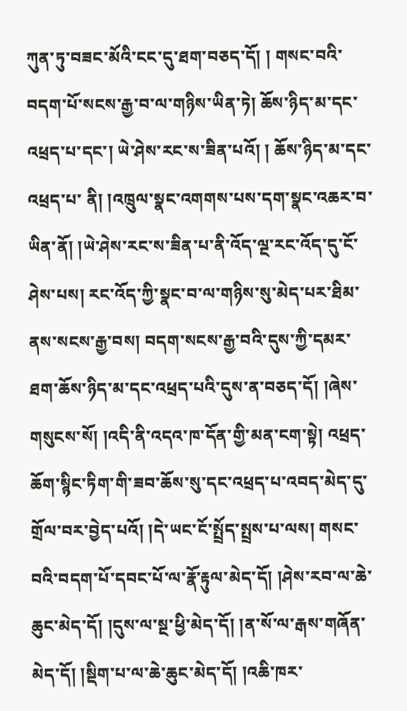ཀུན་ཏུ་བཟང་མོའི་ངང་དུ་ཐག་བཅད་དོ། ། གསང་བའི་བདག་པོ་སངས་རྒྱ་བ་ལ་གཉིས་ཡིན་ཏེ། ཆོས་ཉིད་མ་དང་འཕྲད་པ་དང་། ཡེ་ཤེས་རང་ས་ཟིན་པའོ། ། ཆོས་ཉིད་མ་དང་འཕྲད་པ་ ནི། །འཁྲུལ་སྣང་འགགས་པས་དག་སྣང་འཆར་བ་ཡིན་ནོ། །ཡེ་ཤེས་རང་ས་ཟིན་པ་ནི་འོད་ལྔ་རང་འོད་དུ་ངོ་ཤེས་པས། རང་འོད་ཀྱི་སྣང་བ་ལ་གཉིས་སུ་མེད་པར་ཐིམ་ནས་སངས་རྒྱ་བས། བདག་སངས་རྒྱ་བའི་དུས་ཀྱི་དམར་ཐག་ཆོས་ཉིད་མ་དང་འཕྲད་པའི་དུས་ན་བཅད་དོ། །ཞེས་གསུངས་སོ། །འདི་ནི་འདའ་ཁ་དོན་གྱི་མན་ངག་སྟེ། འཕྲད་ཆོག་སྙིང་ཏིག་གི་ཟབ་ཆོས་སུ་དང་འཕྲད་པ་འབད་མེད་དུ་གྲོལ་བར་བྱེད་པའོ། །དེ་ཡང་ངོ་སྤྲོད་སྤྲས་པ་ལས། གསང་བའི་བདག་པོ་དབང་པོ་ལ་རྣོ་རྟུལ་མེད་དོ། །ཤེས་རབ་ལ་ཆེ་ཆུང་མེད་དོ། །དུས་ལ་སྔ་ཕྱི་མེད་དོ། །ན་སོ་ལ་རྒས་གཞོན་མེད་དོ། །སྡིག་པ་ལ་ཆེ་ཆུང་མེད་དོ། །འཆི་ཁར་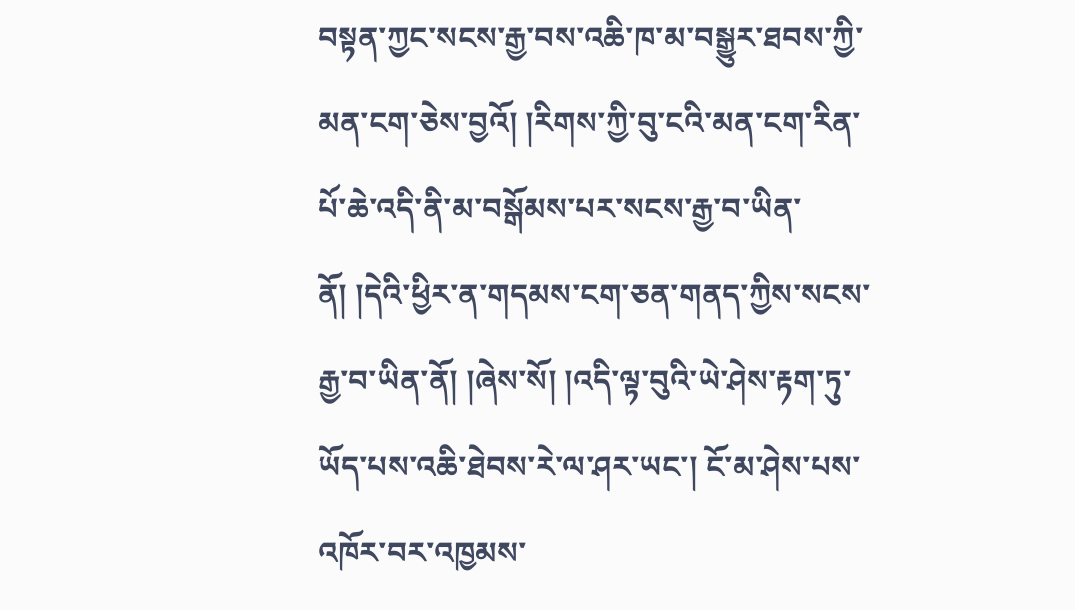བསྟན་ཀྱང་སངས་རྒྱ་བས་འཆི་ཁ་མ་བསྒྱུར་ཐབས་ཀྱི་མན་ངག་ཅེས་བྱའོ། །རིགས་ཀྱི་བུ་ངའི་མན་ངག་རིན་པོ་ཆེ་འདི་ནི་མ་བསྒོམས་པར་སངས་རྒྱ་བ་ཡིན་ནོ། །དེའི་ཕྱིར་ན་གདམས་ངག་ཅན་གནད་ཀྱིས་སངས་རྒྱ་བ་ཡིན་ནོ། །ཞེས་སོ། །འདི་ལྟ་བུའི་ཡེ་ཤེས་རྟག་ཏུ་ཡོད་པས་འཆི་ཐེབས་རེ་ལ་ཤར་ཡང་། ངོ་མ་ཤེས་པས་འཁོར་བར་འཁྱམས་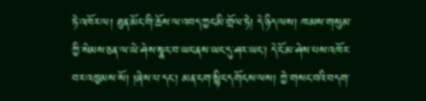ཏེ་འཁོར་ལ། ཐུན་མོང་གི་ཆོས་ལ་འབད་ཀྱང་མི་གྲོལ་ཏེ། དེ་ཉིད་ལས། ཁམས་གསུམ་ཀྱི་སེམས་ཅན་ལ་ཡེ་ཤེས་སྣང་བ་ཡང་ནས་ཡང་དུ་ཤར་ཡང་། དེ་ངོ་མ་ཤེས་པས་འཁོར་བར་འཁྱམས་སོ། །ཞེས་པ་དང་། མན་ངག་སྙིང་དགོངས་ལས། ཀྱེ་གསང་བའི་བདག་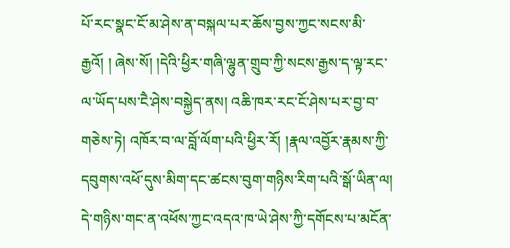པོ་རང་སྣང་ངོ་མ་ཤེས་ན་བསྐལ་པར་ཆོས་བྱས་ཀྱང་སངས་མི་རྒྱའོ། ། ཞེས་སོ། །དེའི་ཕྱིར་གཞི་ལྷུན་གྲུབ་ཀྱི་སངས་རྒྱས་ད་ལྟ་རང་ལ་ཡོད་པས་ངཻ་ཤེས་བསྐྱེད་ནས། འཆི་ཁར་རང་ངོ་ཤེས་པར་བྱ་བ་གཅེས་ཏེ། འཁོར་བ་ལ་བློ་ལོག་པའི་ཕྱིར་རོ། །རྣལ་འབྱོར་རྣམས་ཀྱི་དབུགས་འཕོ་དུས་མིག་དང་ཚངས་བུག་གཉིས་རིག་པའི་སྒོ་ཡིན་ལ། དེ་གཉིས་གང་ན་འཕོས་ཀྱང་འདའ་ཁ་ཡེ་ཤེས་ཀྱི་དགོངས་པ་མངོན་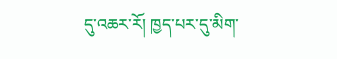དུ་འཆར་རོ། ཁྱད་པར་དུ་མིག་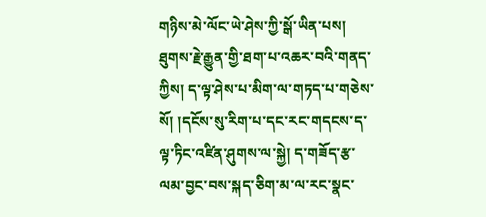གཉིས་མེ་ལོང་ཡེ་ཤེས་ཀྱི་སྒོ་ཡིན་པས། ཐུགས་རྗེ་རྒྱུན་གྱི་ཐག་པ་འཆར་བའི་གནད་ཀྱིས། ད་ལྟ་ཤེས་པ་མིག་ལ་གཏད་པ་གཅེས་སོ། །དངོས་སུ་རིག་པ་དང་རང་གདངས་ད་ལྟ་ཏིང་འཛིན་ཤུགས་ལ་སྐྱེ། ད་གཟོད་རྩ་ལམ་བྱང་བས་སྐད་ཅིག་མ་ལ་རང་སྣང་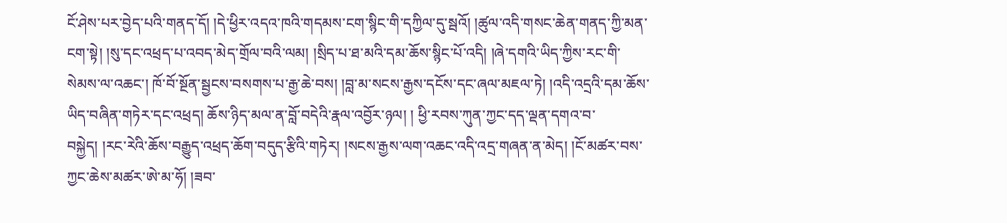ངོ་ཤེས་པར་བྱེད་པའི་གནད་དོ། །དེ་ཕྱིར་འདའ་ཁའི་གདམས་ངག་སྙིང་གི་དཀྱིལ་དུ་སྦའོ། །ཚུལ་འདི་གསང་ཆེན་གནད་ཀྱི་མན་ངག་སྟེ། །སུ་དང་འཕྲད་པ་འབད་མེད་གྲོལ་བའི་ལམ། །སྲིད་པ་ཐ་མའི་དམ་ཆོས་སྙིང་པོ་འདི། །ཞེ་དགའི་ཡིད་ཀྱིས་རང་གི་སེམས་ལ་འཆང་། ཁོ་བོ་སྔོན་སྦྱངས་བསགས་པ་རྒྱ་ཆེ་བས། །བླ་མ་སངས་རྒྱས་དངོས་དང་ཞལ་མཇལ་ཏེ། །འདི་འདྲའི་དམ་ཆོས་ཡིད་བཞིན་གཏེར་དང་འཕྲད། ཆོས་ཉིད་མལ་ན་བློ་བདེའི་རྣལ་འབྱོར་ཉལ། ། ཕྱི་རབས་ཀུན་ཀྱང་དད་ལྡན་དགའ་བ་བསྐྱེད། །རང་རེའི་ཆོས་བརྒྱུད་འཕྲད་ཆོག་བདུད་རྩིའི་གཏེར། །སངས་རྒྱས་ལག་འཆང་འདི་འདྲ་གཞན་ན་མེད། །ངོ་མཚར་བས་ཀྱང་ཆེས་མཚར་ཨེ་མ་ཧོ། །ཟབ་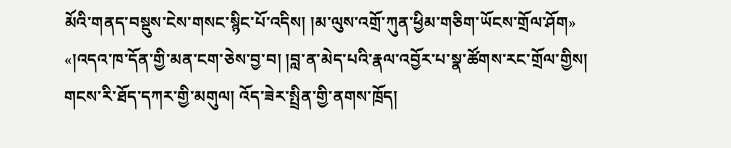མོའི་གནད་བསྡུས་ངེས་གསང་སྙིང་པོ་འདིས། །མ་ལུས་འགྲོ་ཀུན་ཕྱིམ་གཅིག་ཡོངས་གྲོལ་ཤོག» «།འདའ་ཁ་དོན་གྱི་མན་ངག་ཅེས་བྱ་བ། །བླ་ན་མེད་པའི་རྣལ་འབྱོར་པ་སྣ་ཚོགས་རང་གྲོལ་གྱིས། གངས་རི་ཐོད་དཀར་གྱི་མགུལ། འོད་ཟེར་སྤྲིན་གྱི་ནགས་ཁྲོད།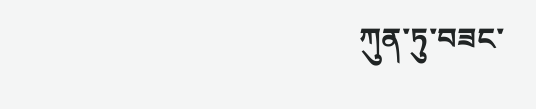ཀུན་ཏུ་བཟང་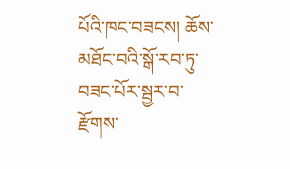པོའི་ཁང་བཟངས། ཆོས་མཐོང་བའི་སྒོ་རབ་ཏུ་བཟང་པོར་སྦྱར་བ་རྫོགས་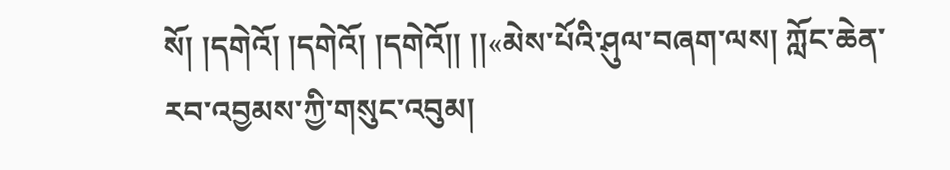སོ། །དགེའོ། །དགེའོ། །དགེའོ།། །།«མེས་པོའི་ཤུལ་བཞག་ལས། ཀློང་ཆེན་རབ་འབྱམས་ཀྱི་གསུང་འབུམ།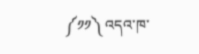༼༡༡༽ འདའ་ཁ་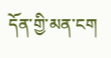དོན་གྱི་མན་ངག